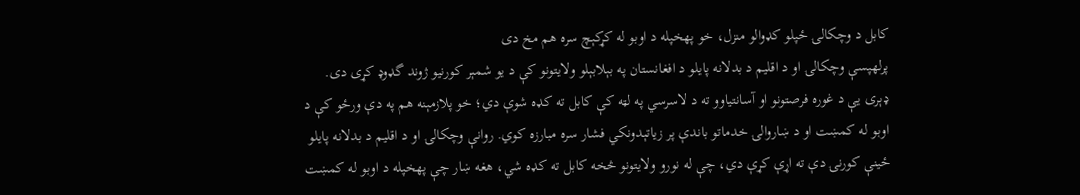کابل د وچکالۍ ځپلو کډوالو منزل، خو پهخپله د اوبو له کړکېچ سره هم مخ دی
پرلهپسې وچکالۍ او د اقلیم د بدلانه پایلو د افغانستان په بېلابېلو ولایتونو کې د یو شمېر کورنیو ژوند گډوډ کړی دی. ډېری یې د غوره فرصتونو او آسانتیاوو ته د لاسرسي په لټه کې کابل ته کډه شوې دي؛ خو پلازمېنه هم په دې ورځو کې د اوبو له کمښت او د ښاروالۍ خدماتو باندې پر زیاتېدونکي فشار سره مبارزه کوي. روانې وچکالۍ او د اقلیم د بدلانه پایلو ځینې کورنۍ دې ته اړې کړې دي، چې له نورو ولایتونو څخه کابل ته کډه شي، هغه ښار چې پهخپله د اوبو له کمښت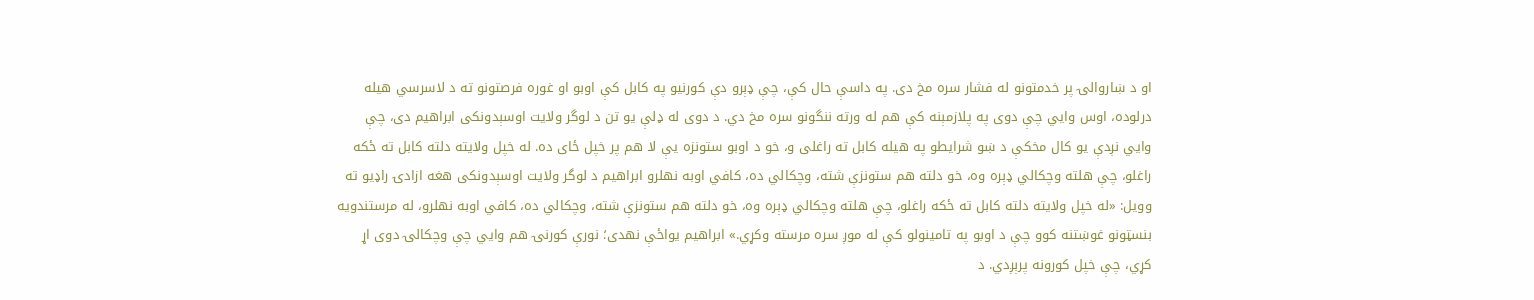او د ښاروالۍ پر خدمتونو له فشار سره مخ دی. په داسې حال کې، چې ډېرو دې کورنیو په کابل کې اوبو او غوره فرصتونو ته د لاسرسي هیله درلوده، اوس وايي چې دوی په پلازمېنه کې هم له ورته ننگونو سره مخ دي. د دوی له ډلې یو تن د لوگر ولایت اوسېدونکی ابراهیم دی، چې وايي نږدې یو کال مخکې د ښو شرایطو په هیله کابل ته راغلی و، خو د اوبو ستونزه یې لا هم پر خپل ځای ده. له خپل ولایته دلته کابل ته ځکه راغلو، چې هلته وچکالي ډېره وه، خو دلته هم ستونزې شته، وچکالي ده، کافي اوبه نهلرو ابراهیم د لوگر ولایت اوسېدونکی هغه ازادۍ راډیو ته وویل: «له خپل ولایته دلته کابل ته ځکه راغلو، چې هلته وچکالي ډېره وه، خو دلته هم ستونزې شته، وچکالي ده، کافي اوبه نهلرو، له مرستندویه بنسټونو غوښتنه کوو چې د اوبو په تامینولو کې له موږ سره مرسته وکړي.» ابراهیم یواځې نهدی؛ نورې کورنۍ هم وايي چې وچکالۍ دوی اړ کړي، چې خپل کورونه پرېږدي. د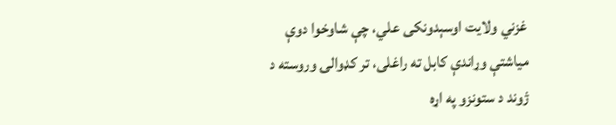غزني ولایت اوسېدونکی علي، چې شاوخوا دوې میاشتې وړاندې کابل ته راغلی، تر کډوالۍ وروسته د ژوند د ستونزو په اړه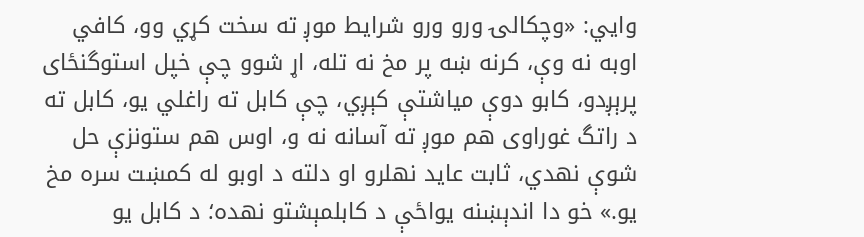وایي: «وچکالۍ ورو ورو شرایط موږ ته سخت کړي وو، کافي اوبه نه وې، کرنه ښه پر مخ نه تله، اړ شوو چې خپل استوگنځای پرېږدو، کابو دوې میاشتې کېږي، چې کابل ته راغلي یو، کابل ته د راتگ غوراوی هم موږ ته آسانه نه و، اوس هم ستونزې حل شوې نهدي، ثابت عاید نهلرو او دلته د اوبو له کمښت سره مخ یو.» خو دا اندېښنه یواځې د کابلمېشتو نهده؛ د کابل یو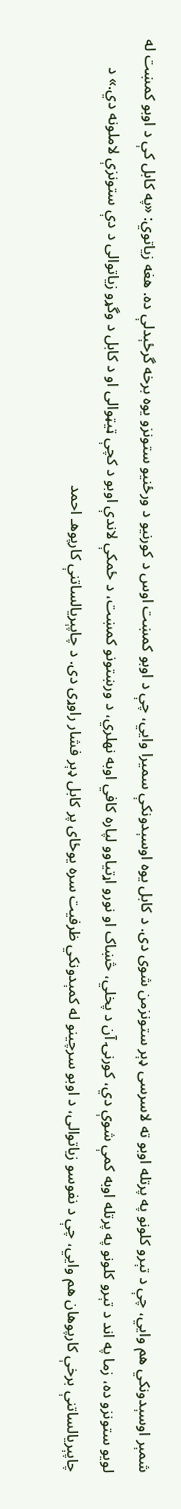شمېر اوسېدونکي هم وايي، چې د تېرو کلونو په پرتله اوبو ته لاسرسی ډېر ستونزمن شوی دی. د کابل یوه اوسېدونکې سمیرا وايي، چې د اوبو کمښت اوس د کورنیو د ورځنیو ستونزو یوه برخه گرځېدلې ده. هغه زیاتوي: «په کابل کې د اوبو کمښت له لویو ستونزو ده، زما په اند د تېرو کلونو په پرتله اوبه کمې شوې دي، کورنۍ آن د پخلي، څښاک او نورو اړتیاوو لپاره کافي اوبه نهلري، د ورښتونو کمښت، د ځمکې لاندې اوبو د کچې ټیټوالی او د کابل د وگړو زیاتوالی د دې ستونزې لاملونه دي.» د چاپېریالساتنې برخې کارپوهان هم وايي، چې د نفوسو زیاتوالی، د اوبو سرچینو له کمېدونکي ظرفیت سره یوځای پر کابل ډېر فشار راوړی دی. د چاپېریالساتنې کارپوهـ احمد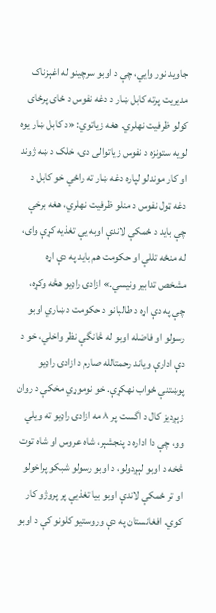جاوید نور وايي، چې د اوبو سرچینو له اغېزناک مدیریت پرته کابل ښار د دغه نفوس د ځای پرځای کولو ظرفیت نهلري. هغه زیاتوي: «د کابل ښار یوه لویه ستونزه د نفوس زیاتوالی دی، خلک د ښه ژوند او کار موندلو لپاره دغه ښار ته راځي خو کابل د دغه ټول نفوس د منلو ظرفیت نهلري، هغه برخې چې باید د ځمکې لاندې اوبه یې تغذیه کړې وای، له منځه تللې او حکومت هم باید په دې اړه مشخص تدابیر ونیسي.» ازادۍ راډیو هڅه وکړه، چې په دې اړه د طالبانو د حکومت د ښاري اوبو رسولو او فاضله اوبو له څانگې نظر واخلي، خو د دې ادارې ویاند رحمتالله صارم د ازادۍ راډیو پوښتنې ځواب نهکړې. خو نوموړي مخکې د روان زېږدیز کال د اگست پر ۸ مه ازادۍ راډیو ته ویلي وو، چې دا اداره د پنجشېر، شاه عروس او شاه توت څخه د اوبو لېږدولو، د اوبو رسولو شبکو پراخولو او تر ځمکې لاندې اوبو بیا تغذیې پر پروژو کار کوي. افغانستان په دې وروستیو کلونو کې د اوبو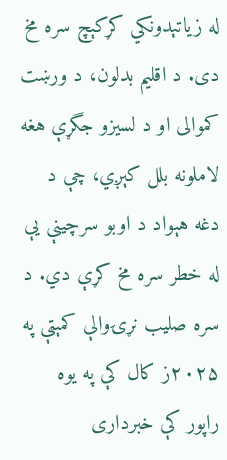له زیاتېدونکي کړکېچ سره مخ دی. د اقلیم بدلون، د ورښت کموالی او د لسیزو جگړې هغه لاملونه بلل کېږي، چې د دغه هېواد د اوبو سرچینې یې له خطر سره مخ کړې دي. د سره صلیب نړۍوالې کمېټې په ۲۰۲۵ز کال کې په یوه راپور کې خبرداری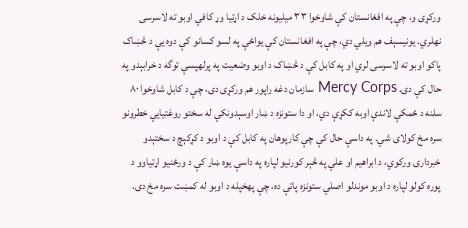ورکړی و، چې په افغانستان کې شاوخوا ۳۳ میلیونه خلک د اړتیا وړ کافي اوبو ته لاسرسی نهلري. یونیسېف هم ویلي دي، چې په افغانستان کې یواځې په لسو کسانو کې دوه یې د څښاک پاکو اوبو ته لاسرسی لري او په کابل کې د څښاک د اوبو وضعیت په پرلهپسې توگه د خرابېدو په حال کې دی. Mercy Corps سازمان دغه راپور هم ورکړی دی، چې د کابل شاوخوا ۸۰ سلنه د ځمکې لاندې اوبه ککړې دي، او دا ستونزه د ښار اوسېدونکي له سختو روغتیایي خطرونو سره مخ کولای شي. په داسې حال کې چې کارپوهان په کابل کې د اوبو د کړکېچ د سختېدو خبرداری ورکوي، د ابراهیم او علي په څېر کورنیو لپاره په داسې یوه ښار کې د ورځنیو اړتیاوو د پوره کولو لپاره د اوبو موندلو اصلي ستونزه پاتې ده، چې پهخپله د اوبو له کمښت سره مخ دی.